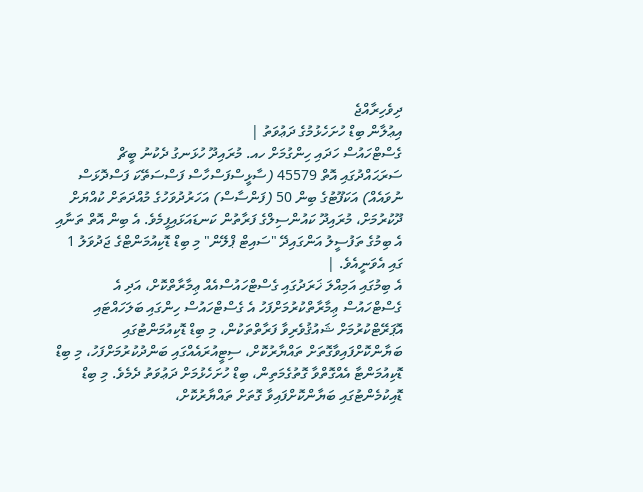ދިވެހިރާއްޖެ
އިޢުލާން ބިޑް ހުށަހެޅުމުގެ ދަޢުވަތު |
ގެސްޓްހައުސް ހަދައި ހިންގުމަށް ހއ. މުރައިދޫ ހުޅަނގު ދެކުނު ބީޗް ސަރަޙައްދުގައި އޮތް 45579 (ސާޅީސްފަސްހާސް ފަސްސަތޭކަ ފަސްދޮޅަސް ނުވައެއް) އަކަފޫޓުގެ ބިން 50 (ފަންސާސް) އަހަރުދުވަހުގެ މުއްދަތަށް ކުއްޔަށް ދޫކުރުމަށް، މުރައިދޫ ކައުންސިލްގެ ފަރާތުން ކަނޑައަޅައިފީމެވެ. އެ ބިން އޮތް ތަނާއި އެ ބިމުގެ ތަފުސީލު އަންގައިދޭ "ސައިޓް ޕްލޭން" މި ބިޑް ޑޮކިއުމަންޓްގެ ޖަދުވަލު 1 ގައި އެވަނީއެވެ. |
އެ ބިމުގައި އަމިއްލަ ޚަރަދުގައި ގެސްޓްހައުސްއެއް ޢިމާރާތްކޮށް، އަދި އެ ގެސްޓްހައުސް ޢިމާރާތްކުރުމަށްފަހު އެ ގެސްޓްހައުސް ހިންގައި ބަލަހައްޓައި އޮޕަރޭޓްކުރުމަށް ޝައުޤުވެރިވާ ފަރާތްތަކުން، މި ބިޑް ޑޮކިއުމަންޓުގައި ބަޔާންކޮށްފައިވާގޮތަށް ތައްޔާރުކޮށް، ސިޓީއުރައެއްގައި ބަންދުކުރުމަށްފަހު، މި ބިޑް ޑޮކިއުމަންޓާ އެއްގޮތްވާ ގޮތުގެމަތިން، ބިޑް ހުށަހެޅުމަށް ދަޢުވަތު ދެމެވެ. މި ބިޑް ޑޮއިކުމެންޓުގައި ބަޔާންކޮށްފައިވާ ގޮތަށް ތައްޔާރުކޮށް،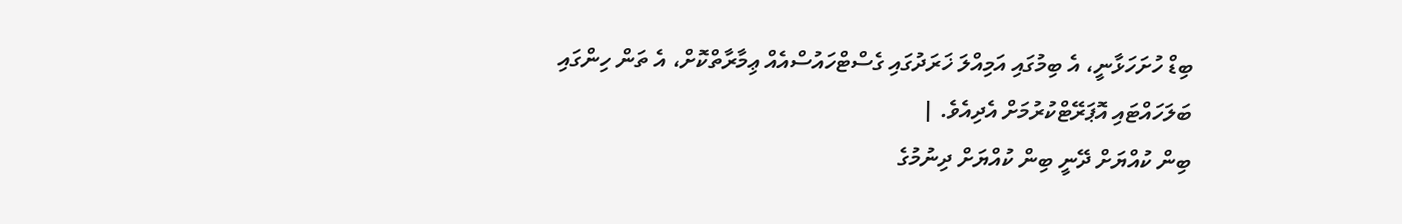ބިޑް ހުށަހަޅާނީ، އެ ބިމުގައި އަމިއްލަ ޚަރަދުގައި ގެސްޓްހައުސްއެއް ޢިމާރާތްކޮށް، އެ ތަން ހިންގައި ބަލަހައްޓައި އޮޕަރޭޓްކުރުމަށް އެދިއެވެ. |
ބިން ކުއްޔަށް ދޭނީ ބިން ކުއްޔަށް ދިނުމުގެ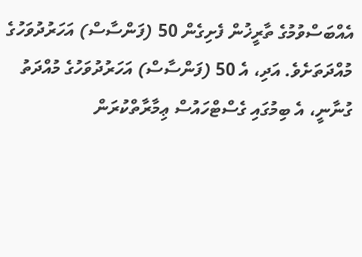އެއްބަސްވުމުގެ ތާރީޚުން ފެށިގެން 50 (ފަންސާސް) އަހަރުދުވަހުގެ މުއްދަތަށެވެ. އަދި، އެ 50 (ފަންސާސް) އަހަރުދުވަހުގެ މުއްދަތު ގުނާނީ، އެ ބިމުގައި ގެސްޓްހައުސް ޢިމާރާތްކުރަން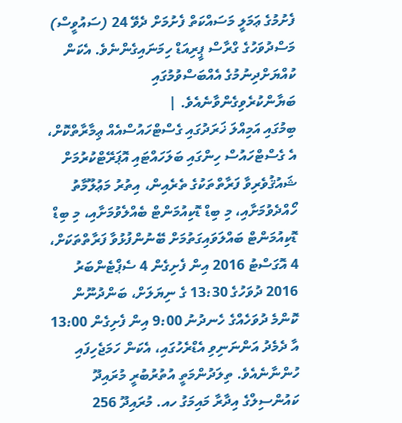ފެށުމުގެ ޢަމަލީ މަސައްކަތް ފެށުމަށް ދެވޭ 24 (ސައުވީސް) މަސްދުވަހުގެ ގްރާސް ޕީރިއަޑް ހިމަނައިގެންނެވެ. އެކަން ކުއްޔަށްދިނުމުގެ އެއްބަސްވުމުގައި ބަޔާންކުރެވިގެންވާނެއެވެ. |
ބިމުގައި އަމިއްލަ ޚަރަދުގައި ގެސްޓްހައުސްއެއް ޢިމާރާތްކޮށް، އެ ގެސްޓްހައުސް ހިންގައި ބަލަހައްޓައި އޮޕަރޭޓްކުރުމަށް ޝައުޤުވެރިވާ ފަރާތްތަކުގެ ތެރެއިން، އިތުރު މަޢުލޫމާތު ހޯއްދެވުމަށާއި، މި ބިޑް ޑޮކިއުމަންޓް ބެއްލެވުމަށާއި، މި ބިޑް ޑޮކިއުމަންޓް ބައްލަވައިގަތުމަށް ބޭނުންފުޅުވާ ފަރާތްތަކަށް، 4 އޮގަސްޓު 2016 އިން ފެށިގެން 4 ސެޕްޓެންބަރު 2016 ދުވަހުގެ 13:30 ގެ ނިޔަލަށް، ބަންދުނޫން ކޮންމެ ދުވަހެއްގެ ހެނދުނު 9:00 އިން ފެށިގެން 13:00 އާ ދެމެދު އަންނަނިވި އެޑްރެހުގައި، އެކަން ހަމަޖެހިފައި ހުންނާނެއެވެ. ތިލަދުންމަތީ އުތުރުބުރީ މުރައިދޫ ކައުންސިލްގެ އިދާރާ މައިމަގު ހއ. މުރައިދޫ 256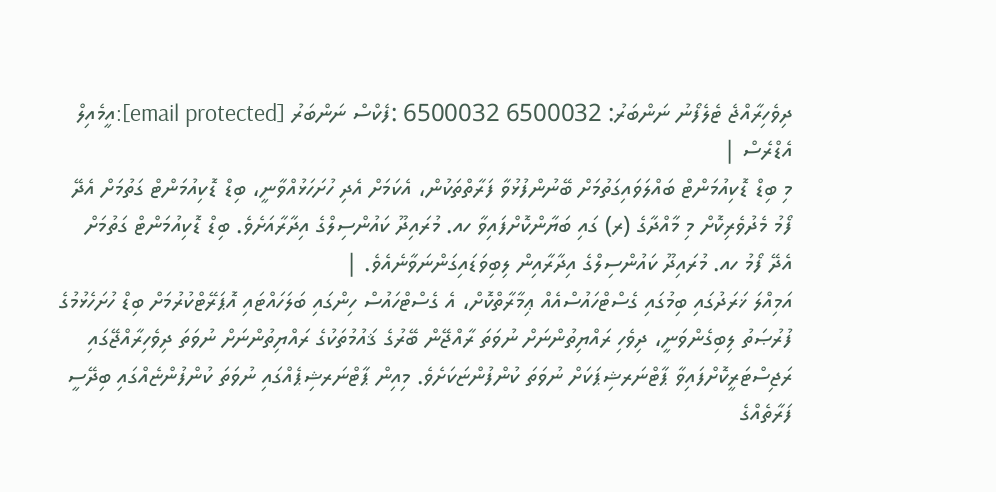ދިވެހިރާއްޖެ ޓެލެފޯނު ނަންބަރު: 6500032 6500032 :ފެކްސް ނަންބަރު [email protected]:އީމެއިލް އެޑްރެސް |
މި ބިޑް ޑޮކިއުމަންޓް ބައްލަވައިގަތުމަށް ބޭނުންފުޅުވާ ފަރާތްތަކުން، އެކަމަށް އެދި ހުށަހަޅުއްވާނީ، ބިޑް ޑޮކިއުމަންޓް ގަތުމަށް އެދޭ ފޯމު މެދުވެރިކޮށް މި މާއްދާގެ (ރ) ގައި ބަޔާންކޮށްފައިވާ ހއ. މުރައިދޫ ކައުންސިލްގެ އިދާރާއަށެވެ. ބިޑް ޑޮކިއުމަންޓް ގަތުމަށް އެދޭ ފޯމު ހއ. މުރައިދޫ ކައުންސިލްގެ އިދާރާއިން ލިބިވަޑައިގަންނަވާނެއެވެ. |
އަމިއްލަ ޚަރަދުގައި ބިމުގައި ގެސްޓްހައުސްއެއް ޢިމާރާތްކޮށް، އެ ގެސްޓްހައުސް ހިންގައި ބަލަހައްޓައި އޮޕަރޭޓްކުރުމަށް ބިޑް ހުށަހެޅުމުގެ ފުރުޞަތު ލިބިގެންވަނީ، ދިވެހި ރައްޔިތުންނަށް ނުވަތަ ރާއްޖޭން ބޭރުގެ ޤައުމުތަކުގެ ރައްޔިތުންނަށް ނުވަތަ ދިވެހިރާއްޖޭގައި ރަޖިސްޓަރީކޮށްފައިވާ ޕާޓްނަރޝިޕަކަށް ނުވަތަ ކުންފުންޏަކަށެވެ. މިއިން ޕާޓްނަރޝިޕެއްގައި ނުވަތަ ކުންފުންޏެއްގައި ބިދޭސީ ފަރާތެއްގެ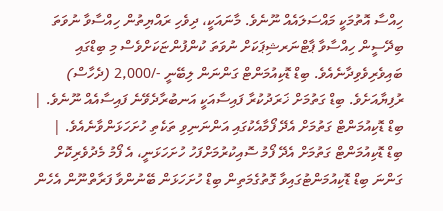ހިއްސާ އޮތުމަކީ މައްސަލައެއް ނޫނެވެ. މާނައަކީ، ދިވެހި ރައްޔިތުން ހިއްސާވާ ނުވަތަ ބިދޭސީން ހިއްސާވާ ޕާޓްނަރޝިޕަކަށް ނުވަތަ ކުންފުންޏަކަށްވެސް މި ބިޑްގައި ބައިވެރިވެވިދާނެއެވެ. ބިޑް ޑޮކިއުމަންޓް ގަންނަން ލިބޭނީ -/2,000 (ދެހާސް) ރުފިޔާއަށެވެ. ބިޑް ގަތުމަށް ޚަރަދުކުރާ ފައިސާއަކީ އަނބުރާދެވޭނެ ފައިސާއެއް ނޫނެވެ. |
ބިޑް ޑޮކިއުމަންޓް ގަތުމަށް އެދޭ ފޯމާއެކުގައި އަންނަނިވި ތަކެތި ހުށަހަޅަންވާނެއެވެ. |
ބިޑް ޑޮކިއުމަންޓް ގަތުމަށް އެދޭ ފޯމު ސޮއިކުރުމަށްފަހު ހުށަހަޅަނީ، އެ ފޯމު މެދުވެރިކޮށް ގަންނަ ބިޑް ޑޮކިއުމަންޓުގައިވާ ގޮތުގެމަތިން ބިޑް ހުށަހަޅަން ބޭނުންވާ ފަރާތްނޫން އެހެން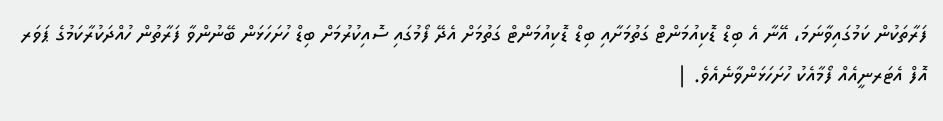ފަރާތަކުން ކަމުގައިވާނަމަ، އޭނާ އެ ބިޑް ޑޮކިއުމަންޓް ގަތުމަށާއި ބިޑް ޑޮކިއުމަންޓް ގަތުމަށް އެދޭ ފޯމުގައި ސޮއިކުރުމަށް ބިޑް ހުށަހަޅަން ބޭނުންވާ ފަރާތުން ހުއްދަކުރާކަމުގެ ޕަވަރ އޮފް އެޓަރނީއެއް ފޯމާއެކު ހުށަހަޅަންވާނެއެވެ. |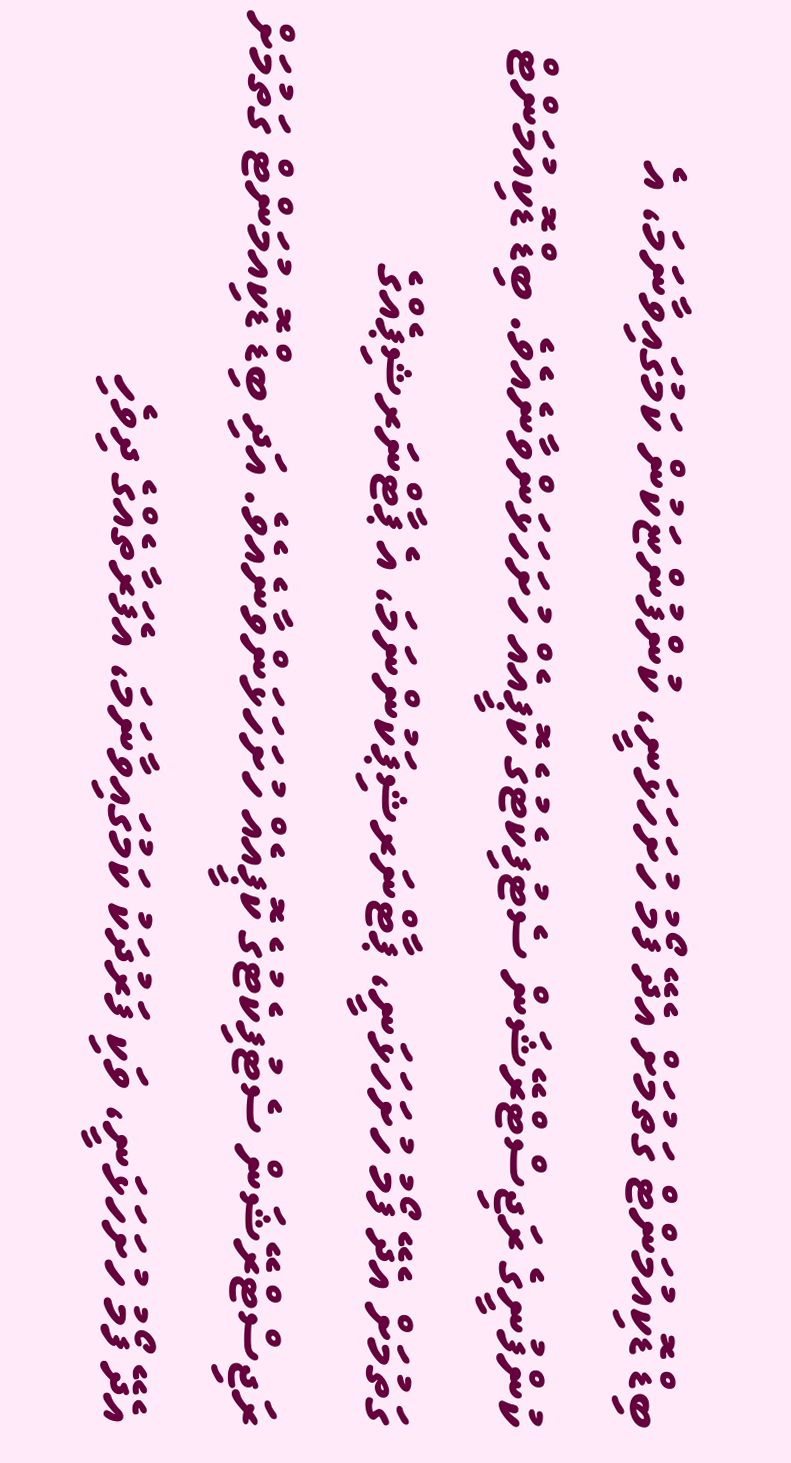ބިޑް ޑޮކިއުމަންޓް ގަތުމަށް އެދޭ ފޯމު ހުށަހަޅަނީ، ކުންފުންޏަކުން ކަމުގައިވާނަމަ، އެ ކުންފުނީގެ ރަޖިސްޓްރޭޝަން ސެޓުފިކެޓުގެ ކޮޕީއެއް ހުށަހަޅަންވާނެއެވެ. ބިޑް ޑޮކިއުމަންޓް ގަތުމަށް އެދޭ ފޯމު ހުށަހަޅަނީ، ޕާޓްނަރޝިޕަކުންނަމަ، އެ ޕާޓްނަރޝިޕެއްގެ ރަޖިސްޓްރޭޝަން ސެޓުފިކެޓުގެ ކޮޕީއެއް ހުށަހަޅަންވާނެއެވެ. އަދި ބިޑް ޑޮކިއުމަންޓް ގަތުމަށް އެދޭ ފޯމު ހުށަހަޅަނީ، ވަކި ފަރުދަކު ކަމުގައިވާނަމަ، އެފަރާތެއްގެ ދިވެހި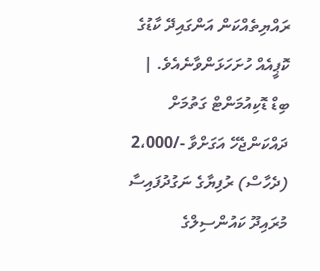ރައްޔިތެއްކަން އަންގައިދޭ ކާޑުގެ ކޮޕީއެއް ހުށަހަޅަންވާނެއެވެ. |
ބިޑް ޑޮކިއުމަންޓް ގަތުމަށް ދައްކަންޖެހޭ އަގަށްވާ -/2،000 (ދެހާސް) ރުފިޔާގެ ނަގުދުފައިސާ މުރައިދޫ ކައުންސިލްގެ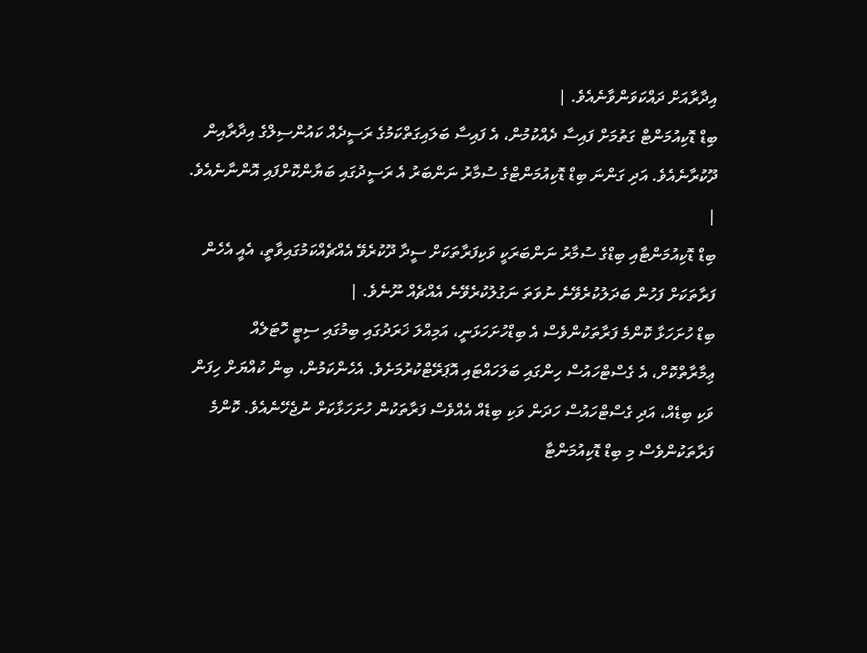އިދާރާއަށް ދައްކަވަންވާނެއެވެ. |
ބިޑް ޑޮކިއުމަންޓް ގަތުމަށް ފައިސާ ދެއްކުމުން، އެ ފައިސާ ބަލައިގަތްކަމުގެ ރަސީދެއް ކައުންސިލްގެ އިދާރާއިން ދޫކުރާނެއެވެ. އަދި ގަންނަ ބިޑް ޑޮކިއުމަންޓްގެ ސުމާރު ނަންބަރު އެ ރަސީދުގައި ބަޔާންކޮށްފައި އޮންނާނެއެވެ. |
ބިޑް ޑޮކިއުމަންޓާއި ބިޑްގެ ސުމާރު ނަންބަރަކީ ވަކިފަރާތަކަށް ސީދާ ދޫކުރެވޭ އެއްޗެއްކަމުގައިވާތީ، އެއީ އެހެން ފަރާތަކަށް ފަހުން ބަދަލުކުރެވޭނެ ނުވަތަ ނަގުލުކުރެވޭނެ އެއްޗެއް ނޫނެވެ. |
ބިޑް ހުށަހަޅާ ކޮންމެ ފަރާތަކުންވެސް އެ ބިޑްހުށަހަޅަނީ، އަމިއްލަ ޚަރަދުގައި ބިމުގައި ސިޓީ ހޮޓަލެއް ޢިމާރާތްކޮށް، އެ ގެސްޓްހައުސް ހިންގައި ބަލަހައްޓައި އޮޕަރޭޓްކުރުމަށެވެ. އެހެންކަމުން، ބިން ކުއްޔަށް ހިފަން ވަކި ބިޑެއް، އަދި ގެސްޓްހައުސް ހަދަން ވަކި ބިޑެއް އެއްވެސް ފަރާތަކުން ހުށަހަޅާކަށް ނުޖެހޭނެއެވެ. ކޮންމެ ފަރާތަކުންވެސް މި ބިޑް ޑޮކިއުމަންޓާ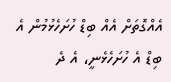އެއްގޮތަށް އެއް ބިޑް ހުށަހެޅުމުން އެ ބިޑް އެ ހުށަހެޅެނީ، އެ ދެ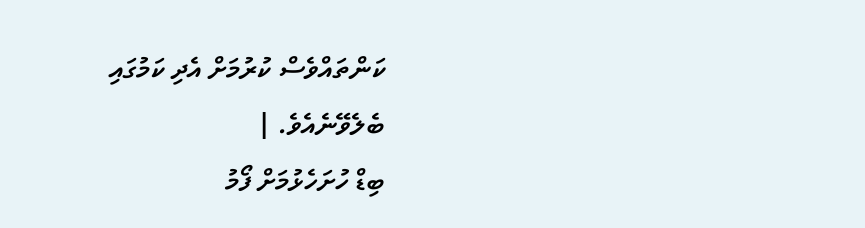ކަންތައްވެސް ކުރުމަށް އެދި ކަމުގައި ބެލެވޭނެއެވެ. |
ބިޑް ހުށަހެޅުމަށް ފޯމު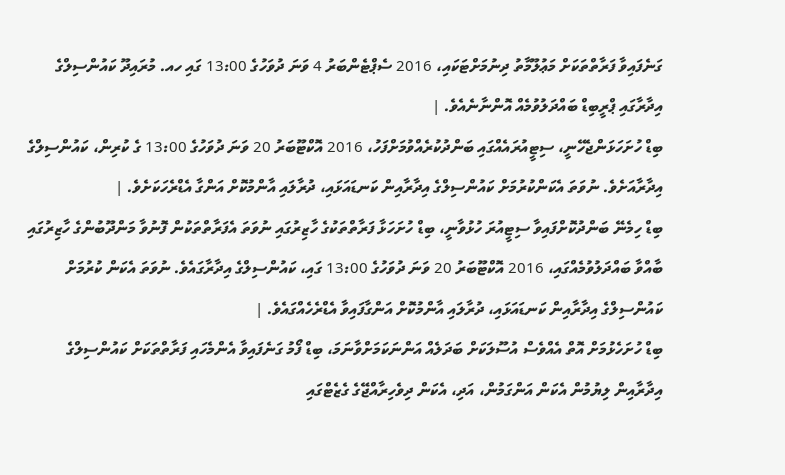ގަނެފައިވާ ފަރާތްތަކަށް މަޢުލޫމާތު ދިނުމަށްޓަކައި، 2016 ސެޕްޓެންބަރު 4 ވަނަ ދުވަހުގެ 13:00 ގައި ހއ. މުރައިދޫ ކައުންސިލްގެ އިދާރާގައި ޕްރީބިޑް ބައްދަލުވުމެއް އޮންނާނެއެވެ. |
ބިޑް ހުށަހަޅަންޖެހޭނީ، ސިޓީއުރައެއްގައި ބަންދުކުރެއްވުމަށްފަހު، 2016 އޮކްޓޫބަރު 20 ވަނަ ދުވަހުގެ 13:00 ގެ ކުރިން، ކައުންސިލްގެ އިދާރާއަށެވެ. ނުވަތަ އެކަންކުރުމަށް ކައުންސިލްގެ އިދާރާއިން ކަނޑައަޅައި، ދުރާލައި އާންމުކޮށް އަންގާ އެޑްރެހަކަށެވެ. |
ބިޑް ހިމެނޭ ބަންދުކޮށްފައިވާ ސިޓީއުރަ ހުޅުވާނީ، ބިޑް ހުށަހަޅާ ފަރާތްތަކުގެ ހާޒިރުގައި ނުވަތަ އެފަރާތްތަކުން ފޮނުވާ މަންދޫބުންގެ ހާޒިރުގައި ބާއްވާ ބައްދަލުވުމެއްގައި، 2016 އޮކްޓޫބަރު 20 ވަނަ ދުވަހުގެ 13:00 ގައި، ކައުންސިލްގެ އިދާރާގައެވެ. ނުވަތަ އެކަން ކުރުމަށް ކައުންސިލްގެ އިދާރާއިން ކަނޑައަޅައި، ދުރާލައި އާންމުކޮށް އަންގާފައިވާ އެޑްރެހެއްގައެވެ. |
ބިޑް ހުށަހެޅުމަށް އޮތް އެއްވެސް އުސޫލަކަށް ބަދަލެއް އަންނަކަމަށްވާނަމަ، ބިޑް ފޯމު ގަނެފައިވާ އެންމެހައި ފަރާތްތަކަށް ކައުންސިލްގެ އިދާރާއިން ލިޔުމުން އެކަން އަންގަމުން، އަދި، އެކަން ދިވެހިރާއްޖޭގެ ގެޒެޓްގައި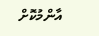އާންމުކޮށް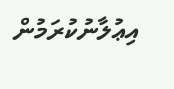އިޢުލާނުކުރަމުން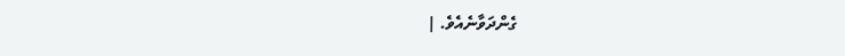ގެންދަވާނެއެވެ. |